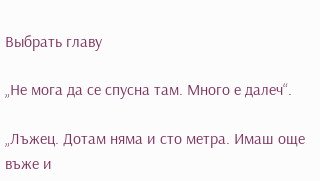Выбрать главу

„Не мога да се спусна там. Много е далеч“.

„Лъжец. Дотам няма и сто метра. Имаш още въже и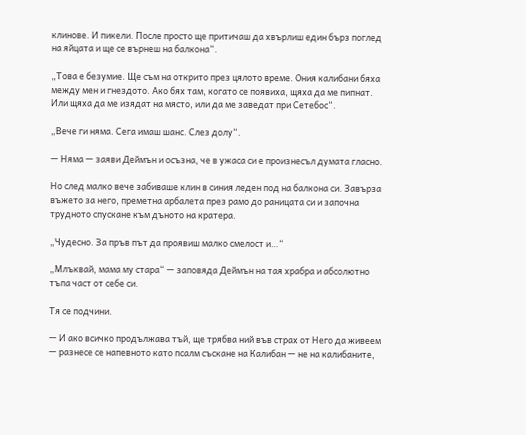клинове. И пикели. После просто ще притичаш да хвърлиш един бърз поглед на яйцата и ще се върнеш на балкона“.

„Това е безумие. Ще съм на открито през цялото време. Ония калибани бяха между мен и гнездото. Ако бях там, когато се появиха, щяха да ме пипнат. Или щяха да ме изядат на място, или да ме заведат при Сетебос“.

„Вече ги няма. Сега имаш шанс. Слез долу“.

— Няма — заяви Деймън и осъзна, че в ужаса си е произнесъл думата гласно.

Но след малко вече забиваше клин в синия леден под на балкона си. Завърза въжето за него, преметна арбалета през рамо до раницата си и започна трудното спускане към дъното на кратера.

„Чудесно. За пръв път да проявиш малко смелост и…“

„Млъквай, мама му стара“ — заповяда Деймън на тая храбра и абсолютно тъпа част от себе си.

Тя се подчини.

— И ако всичко продължава тъй, ще трябва ний във страх от Него да живеем — разнесе се напевното като псалм съскане на Калибан — не на калибаните,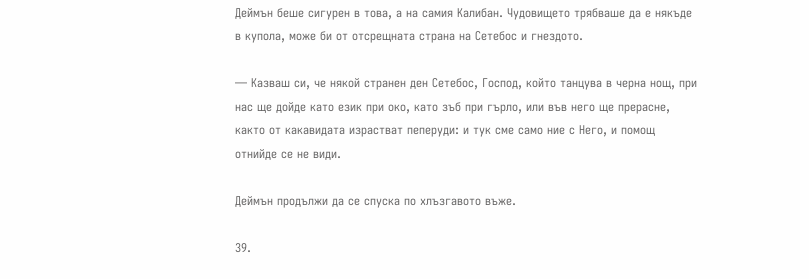Деймън беше сигурен в това, а на самия Калибан. Чудовището трябваше да е някъде в купола, може би от отсрещната страна на Сетебос и гнездото.

— Казваш си, че някой странен ден Сетебос, Господ, който танцува в черна нощ, при нас ще дойде като език при око, като зъб при гърло, или във него ще прерасне, както от какавидата израстват пеперуди: и тук сме само ние с Него, и помощ отнийде се не види.

Деймън продължи да се спуска по хлъзгавото въже.

39.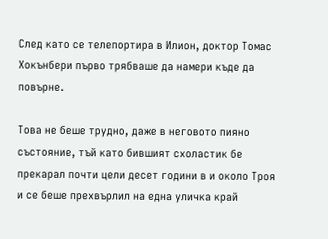След като се телепортира в Илион, доктор Томас Хокънбери първо трябваше да намери къде да повърне.

Това не беше трудно, даже в неговото пияно състояние, тъй като бившият схоластик бе прекарал почти цели десет години в и около Троя и се беше прехвърлил на една уличка край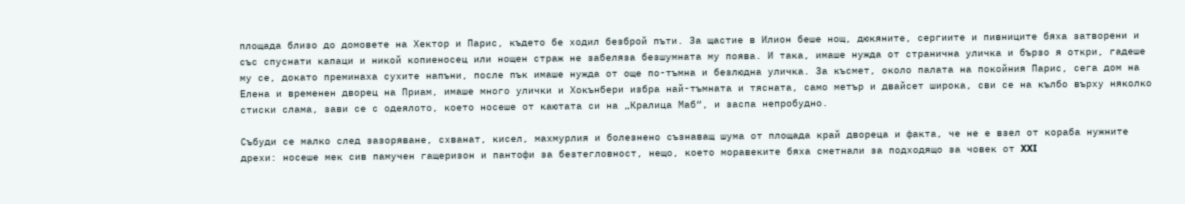площада близо до домовете на Хектор и Парис, където бе ходил безброй пъти. За щастие в Илион беше нощ, дюкяните, сергиите и пивниците бяха затворени и със спуснати капаци и никой копиеносец или нощен страж не забеляза безшумната му поява. И така, имаше нужда от странична уличка и бързо я откри, гадеше му се, докато преминаха сухите напъни, после пък имаше нужда от още по-тъмна и безлюдна уличка. За късмет, около палата на покойния Парис, сега дом на Елена и временен дворец на Приам, имаше много улички и Хокънбери избра най-тъмната и тясната, само метър и двайсет широка, сви се на кълбо върху няколко стиски слама, зави се с одеялото, което носеше от каютата си на „Кралица Маб“, и заспа непробудно.

Събуди се малко след зазоряване, схванат, кисел, махмурлия и болезнено съзнаващ шума от площада край двореца и факта, че не е взел от кораба нужните дрехи: носеше мек сив памучен гащеризон и пантофи за безтегловност, нещо, което моравеките бяха сметнали за подходящо за човек от XXI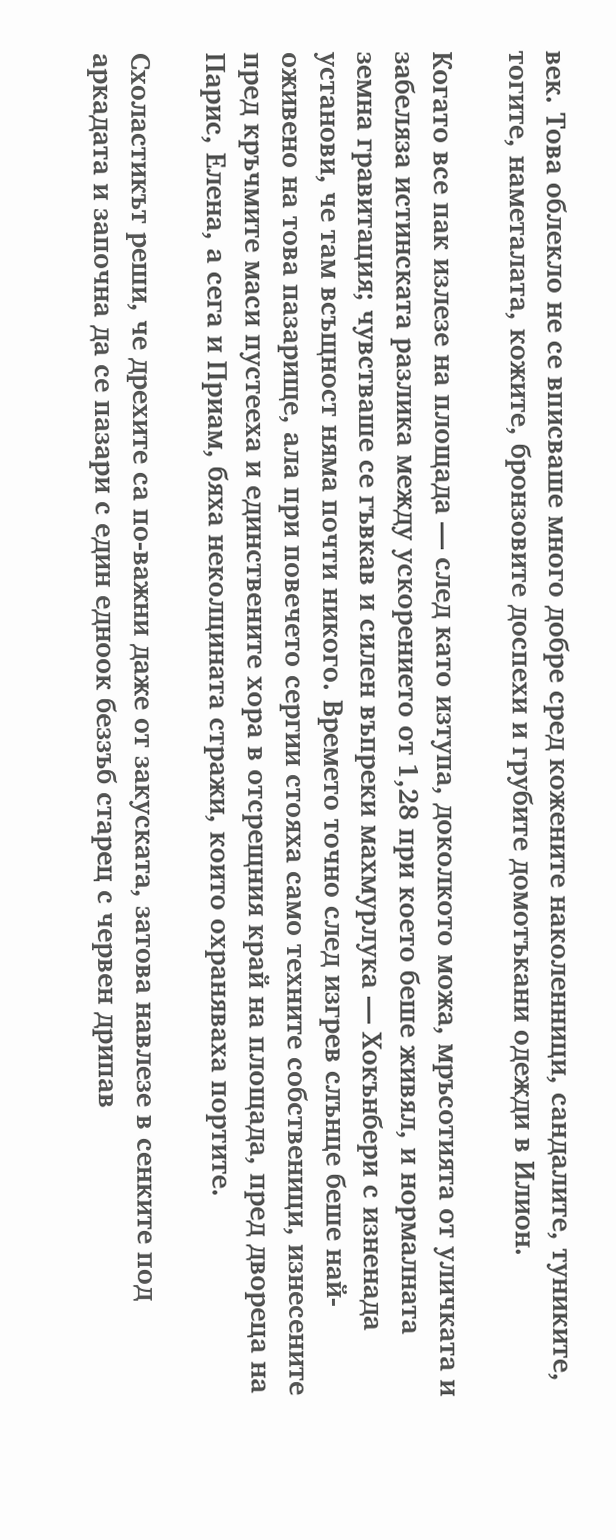век. Това облекло не се вписваше много добре сред кожените наколенници, сандалите, туниките, тогите, наметалата, кожите, бронзовите доспехи и грубите домотъкани одежди в Илион.

Когато все пак излезе на площада — след като изтупа, доколкото можа, мръсотията от уличката и забеляза истинската разлика между ускорението от 1,28 при което беше живял, и нормалната земна гравитация; чувстваше се гъвкав и силен въпреки махмурлука — Хокънбери с изненада установи, че там всъщност няма почти никого. Времето точно след изгрев слънце беше най-оживено на това пазарище, ала при повечето сергии стояха само техните собственици, изнесените пред кръчмите маси пустееха и единствените хора в отсрещния край на площада, пред двореца на Парис, Елена, а сега и Приам, бяха неколцината стражи, които охраняваха портите.

Схоластикът реши, че дрехите са по-важни даже от закуската, затова навлезе в сенките под аркадата и започна да се пазари с един едноок беззъб старец с червен дрипав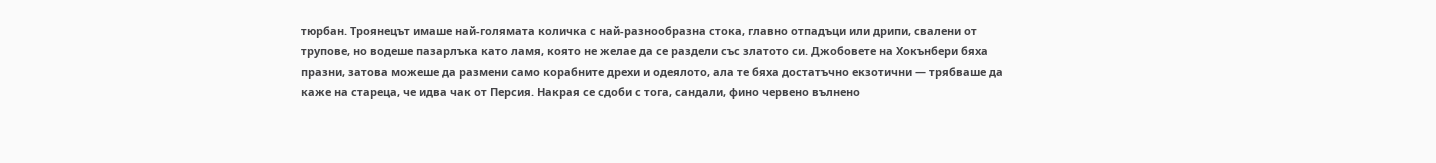тюрбан. Троянецът имаше най-голямата количка с най-разнообразна стока, главно отпадъци или дрипи, свалени от трупове, но водеше пазарлъка като ламя, която не желае да се раздели със златото си. Джобовете на Хокънбери бяха празни, затова можеше да размени само корабните дрехи и одеялото, ала те бяха достатъчно екзотични — трябваше да каже на стареца, че идва чак от Персия. Накрая се сдоби с тога, сандали, фино червено вълнено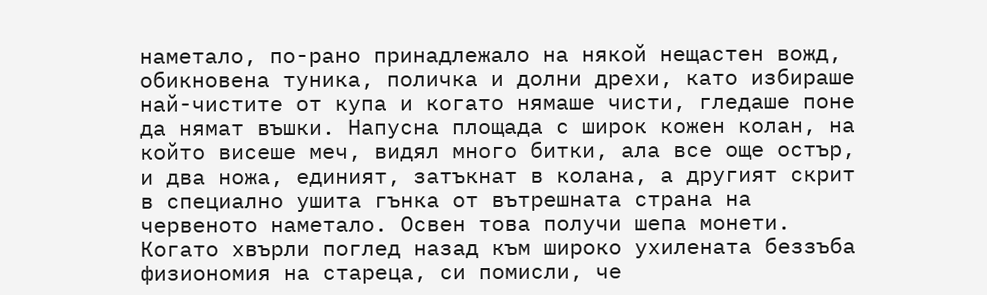наметало, по-рано принадлежало на някой нещастен вожд, обикновена туника, поличка и долни дрехи, като избираше най-чистите от купа и когато нямаше чисти, гледаше поне да нямат въшки. Напусна площада с широк кожен колан, на който висеше меч, видял много битки, ала все още остър, и два ножа, единият, затъкнат в колана, а другият скрит в специално ушита гънка от вътрешната страна на червеното наметало. Освен това получи шепа монети. Когато хвърли поглед назад към широко ухилената беззъба физиономия на стареца, си помисли, че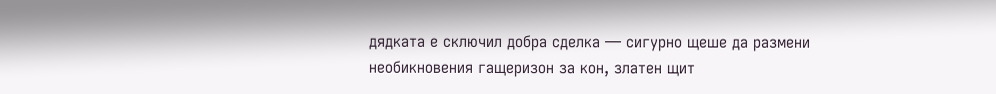дядката е сключил добра сделка — сигурно щеше да размени необикновения гащеризон за кон, златен щит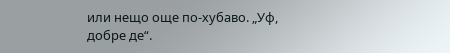или нещо още по-хубаво. „Уф, добре де“.